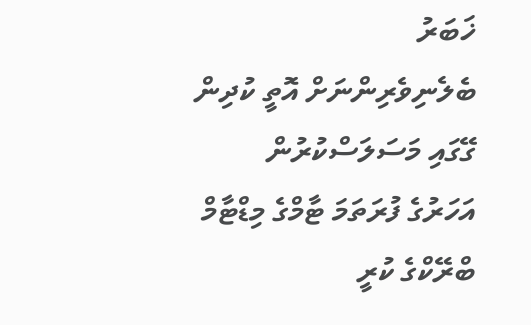ޚަބަރު
ބެލެނިވެރިންނަށް އޮތީ ކުދިން ގޭގައި މަސަލަސްކުރުން
އަހަރުގެ ފުރަތަމަ ޓާމްގެ މިޑްޓާމް ބްރޭކްގެ ކުރީ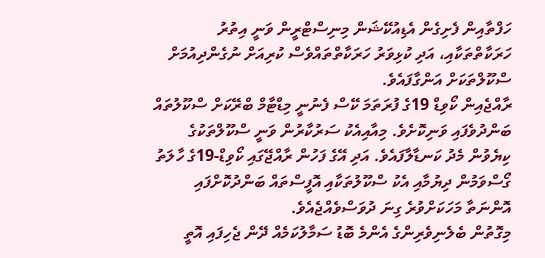ހަފްތާއިން ފެށިގެން އެޑިއުކޭޝަން މިނިސްޓްރީން ވަނީ އިތުރު ހަރަކާތްތަކާއި، އަދި ކުޅިވަރު ހަރަކާތްތައްވެސް ކުރިއަށް ނުގެންދިއުމަށް ސްކޫލްތަކަށް އަންގާފައެވެ.
ރާއްޖެއިން ކޯވިޑް 19ގެ ފުރަތަމަ ކޭސް ފެނުނީ މިޑްޓާމް ބްރޭކަށް ސްކޫލުތައް ބަންދުވެފައި ވަނިކޮށެވެ. މިއާއިއެކު ސަރުކާރުން ވަނީ ސްކޫލްތަކުގެ ކިޔެވުން މެދު ކަނޑާލާފައެވެ. އަދި އޭގެ ފަހުން ރާއްޖޭގައި ކޯވިޑް-19ގެ ހާލަތު ގޯސްވަމުން ދިޔުމާއި އެކު ސްކޫލުތަކާއި އޮފީސްތައް ބަންދުކޮށްފައި އޮންނަތާ މަހަކަށްވުރެ ގިނަ ދުވަސްވެއްޖެއެވެ.
މިގޮތުން ބެލެނިވެރިންގެ އެންމެ ބޮޑު ސަމާލުކަމެއް ދޭން ޖެހިފައި އޮތީ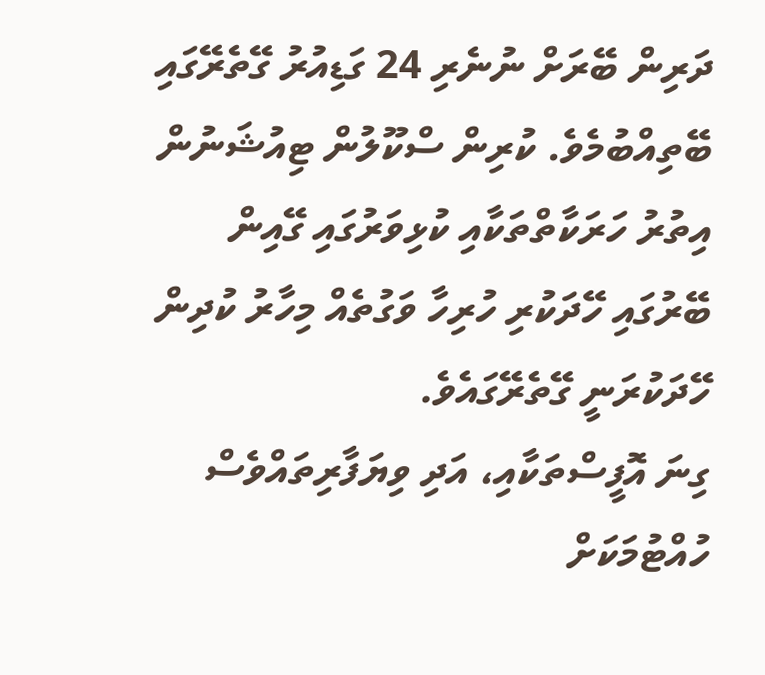ދަރިން ބޭރަށް ނުނެރި 24 ގަޑިއުރު ގޭތެރޭގައި ބޭތިއްބުމެވެ. ކުރިން ސްކޫލުން ޓިއުޝަނުން އިތުރު ހަރަކާތްތަކާއި ކުޅިވަރުގައި ގޭއިން ބޭރުގައި ހޭދަކުރި ހުރިހާ ވަގުތެއް މިހާރު ކުދިން ހޭދަކުރަނީ ގޭތެރޭގައެވެ.
ގިނަ އޮފީސްތަކާއި، އަދި ވިޔަފާރިތައްވެސް ހުއްޓުމަކަށް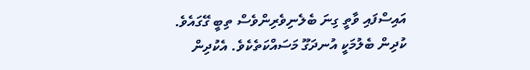އައިސްފައި ވާތީ ގިނަ ބެލެނިވެރިންވެސް ތިބީ ގޭގައެވެ.
ކުދިން ބެލުމަކީ އުނދަގޫ މަސައްކަތެކެވެ. އެކުދިން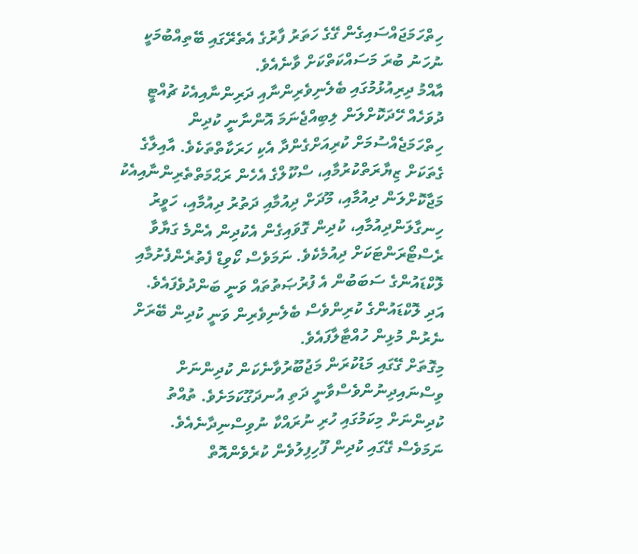ހިތްހަމަޖައްސައިގެން ގޭގެ ހަތަރު ފާރުގެ އެތެރޭގައި ބޭތިއްބުމަކީ ނުހަނު ބުރަ މަސައްކަތްކަށް ވާނެއެވެ.
އާއްމު ދިރިއުޅުމުގައި ބެލެނިވެރިންނާއި ދަރިންނާއިއެކު ޗުއްޓީ ދުވަހެއް ހޭދަކޮށްލަން ލިބިއްޖެނަމަ އޮންނާނީ ކުދިން ހިތްހަމަޖެއްސުމަށް ކުރިއަށްގެންދާ އެކި ހަރަކާތްތަކެވެ. އާއިލާގެ ގެތަކަށް ޒިޔާރަތްކުރުމާއި، ސްކޫލްގެ އެހެން ރަޙްމަތްތެރިންނާއިއެކު މަޖާކޮށްލަން ދިއުމާއި، މޫދަށް ދިއުމާއި ދަތުރު ދިއުމާއި، ހަވީރު ހިނގާލަންދިއުމާއި، ކުދިން ގޮވައިގެން އެކުދިން އެންމެ ގަޔާވާ ރެސްޓޯރަންޓަކަށް ދިއުމެކެވެ. ނަމަވެސް ކޯވިޑް ފެތުރެންފެށުމާއި ލޮކްޑައުންގެ ސަބަބުން އެ ފުރުޞަތުތައް ވަނީ ބަންދުވެފައެވެ.
އަދި ލޮކްޑައުންގެ ކުރިންވެސް ބެލެނިވެރިން ވަނީ ކުދިން ބޭރަށް ނެރުން މުޅިން ހުއްޓާލާފައެވެ.
މިގޮތަށް ގޭގައި މަޑުކުރަން މަޖުބޫރުވާނެކަން ކުދިންނަށް ވިސްނައިދިނުންވެސްވާނީ ދަތި އުނދަގޫކަމަށެވެ. ތުއްތު ކުދިންނަށް މިކަމުގައި ހުރި ނުރައްކާ ނުވިސްނިދާނެއެވެ.
ނަމަވެސް ގޭގައި ކުދިން ފޫހިފިލުވެން ކުރެވެންއޮތް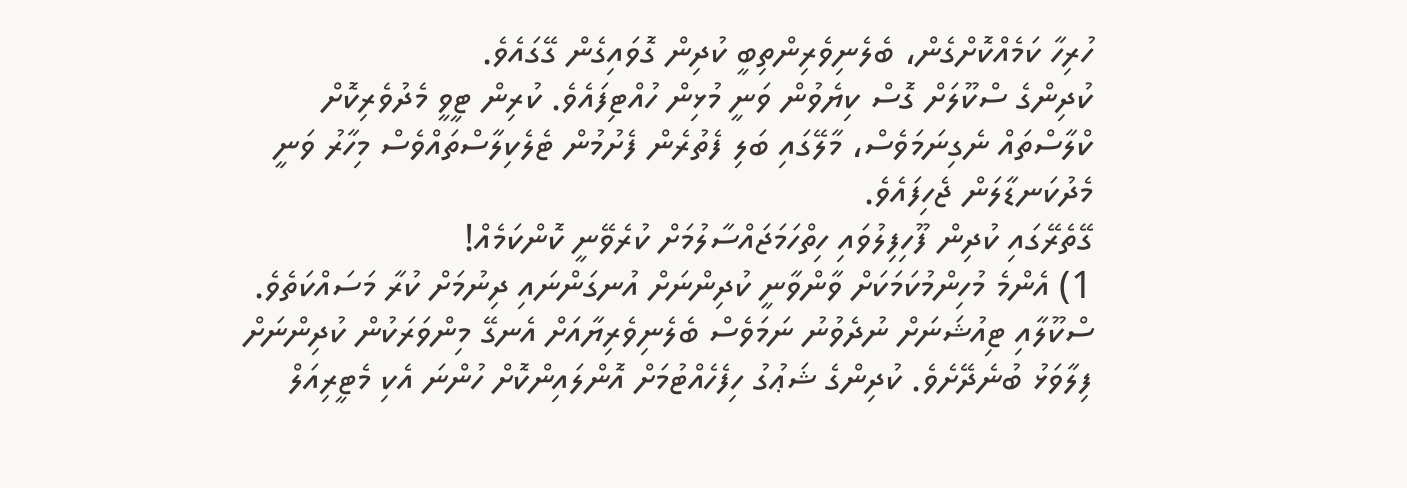ހުރިހާ ކަމެއްކޮށްގެން، ބެލެނިވެރިންތިބީ ކުދިން ގޮވައިގެން ގޭގައެވެ.
ކުދިންގެ ސްކޫލަށް ގޮސް ކިޔެވުން ވަނީ މުޅިން ހުއްޓިފައެވެ. ކުރިން ޓީވީ މެދުވެރިކޮށް ކްލާސްތައް ނެގިނަމަވެސް، މާލޭގައި ބަލި ފެތުރެން ފެށުމުން ޓެލެކިލާސްތައްވެސް މިހާރު ވަނީ މެދުކަނޑާލަން ޖެހިފައެވެ.
ގޭތެރޭގައި ކުދިން ފޫހިފިލުވައި ހިތްހަމަޖައްސާލުމަށް ކުރެވޭނީ ކޮންކަމެއް!
1) އެންމެ މުހިންމުކަމަކަށް ވާންވާނީ ކުދިންނަށް އުނގަންނައި ދިނުމަށް ކުރާ މަސައްކަތެވެ. ސްކޫލާއި ޓިއުޝަނަށް ނުދެވުނު ނަމަވެސް ބެލެނިވެރިޔާއަށް އެނގޭ މިންވަރަކުން ކުދިންނަށް ފިލާވަޅު ބުނެދޭށެވެ. ކުދިންގެ ޝަޢުގު ހިފެހެއްޓުމަށް އޮންލައިންކޮށް ހުންނަ އެކި މެޓީރިއަލް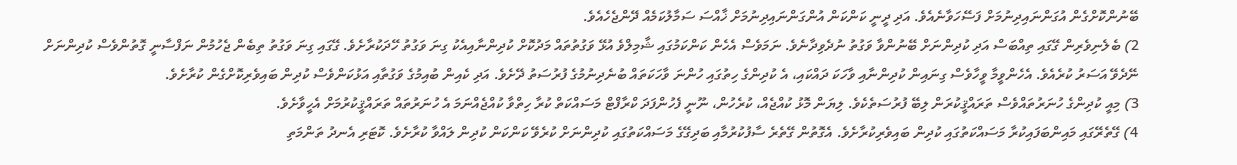ބޭނުންކޮށްގެން އުގަންނައިދިނުމަށް ފަސޭހަވާނެއެވެ. އަދި ދީނީ ކަންކަން އުންގަންނައިދިނުމަށް ޚާއްސަ ސަމާލުކަމެއް ދޭންޖެހެއެވެ.
2) ބެލެނިވެރިން ގޭގައި ތިއްބަސް އަދި ކުދިންނަށް ބޭނުންވާ ވަގުތު ނުދެވިދާނެވެ. ނަމަވެސް އެހެން ކަންކަމުގައި ޝާމިލްވެ އުޅޭ ވަގުތުތައް މަދުކޮށް ކުދިންނާއިއެކު ގިނަ ވަގުތު ހޭދަކުރާށެވެ. ގޭގައި ގިނަ ވަގުތު ތިބެން ޖެހުމުން ނަފްސާނީ ގޮތުންވެސް ކުދިންނަށް ނޭދެވޭ އަސަރު ކުރެއެވެ. އެހެންވީމާ ވީހާވެސް ގިނައިން ކުދިންނާއި ވާހަކަ ދައްކައި، އެ ކުދިންގެ ހިތުގައި ހުންނަ ވާހަކަތައް ބުނެދިނުމުގެ ފުރުސަތު ދޭށެވެ. އަދި ކެއިން ބުއިމުގެ ވަގުތާއި އަޅުކަންވެސް ކުދިން ބައިވެރިކޮށްގެން ކުރާށެވެ.
3) މިއީ ކުދިންގެ ހުނަރުތައްވެސް ތަރައްޤީކުރަން ލިބޭ ފުރުސަތެކެވެ. ލިޔަން މޮޅު ކުއްޖެއް، ކުރެހުން، ނޫނީ ފެހުންފަދަ ކްރާފްޓް މަސައްކަތް ކުރާ ހިތްވާ ކުއްޖެއްނަމަ އެ ހުނަރުތައް ތަރައްޤީކުރުމަށް އެހީވާށެވެ.
4) ގޭތެރޭގައި މައިންބަފައިކުރާ މަސައްކަތުގައި ކުދިން ބައިވެރިކުރާށެވެ. އެގޮތުން ގޭތެރެ ސާފުކުރުމާއި ބަދިގޭގެ މަސައްކަތުގައި ކުދިންނަށް ކުރެވޭ ކަންކަން ކުދިން ލައްވާ ކުރާށެވެ. ކޮޓަރި އެނދު ތަންމަތި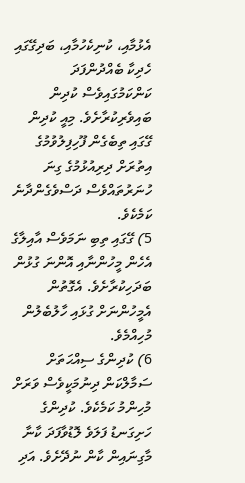އެޅުމާއި، ކުނިކެހުމާއި، ބަދިގޭގައި ހެދިކާ ބެއްދުންފަދަ ކަންކަމުގައިވެސް ކުދިން ބައިވެރިކުރާށެވެ. މިއީ ކުދިން ގޭގައި ތިބެގެން ފޫހިފިލުވުމުގެ އިތުރަށް ދިރިއުޅުމުގެ ގިނަ ހުނަރުތައްވެސް ދަސްވެގެންދާނެ ކަމެކެވެ.
5) ގޭގައި ތިބި ނަމަވެސް އާއިލާގެ އެހެން މީހުންނާއި އޮންނަ ގުޅުން ބަދަހިކުރާށެވެ. އެގޮތުން އެމީހުންނަށް ގުޅައި ހާލުބެލުން މުހިއްމެވެ.
6) ކުދިންގެ ސިއްޙަތަށް ސަމާލްކަން ދިނުމަކީވެސް ވަރަށް މުހިންމު ކަމެކެވެ. ކުދިންގެ ހަށިގަނޑު ފަލަވެ ލޮޑުވާފަދަ ކާނާ މާގިނައިން ކާން ނުދޭށެވެ. އަދި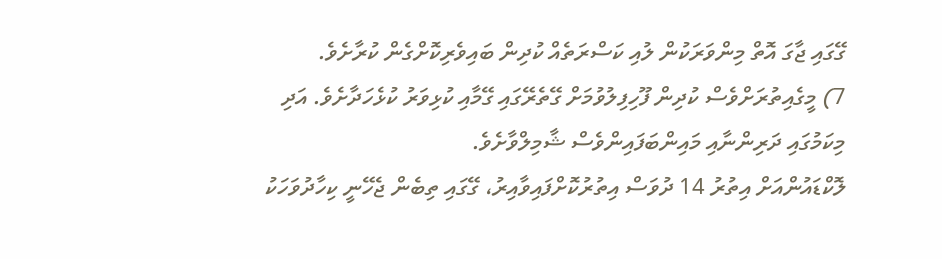ގޭގައި ޖާގަ އޮތް މިންވަރަކުން ލުއި ކަސްރަތެއް ކުދިން ބައިވެރިކޮށްގެން ކުރާށެވެ.
7) މީގެއިތުރަށްވެސް ކުދިން ފޫހިފިލުވުމަށް ގޭތެރޭގައި ގޭމާއި ކުޅިވަރު ކުޅެހަދާށެވެ. އަދި މިކަމުގައި ދަރިންނާއި މައިންބަފައިންވެސް ޝާމިލްވާށެވެ.
ލޮކްޑައުންއަށް އިތުރު 14 ދުވަސް އިތުރުކޮށްފައިވާއިރު، ގޭގައި ތިބެން ޖެހޭނީ ކިހާދުވަހަކު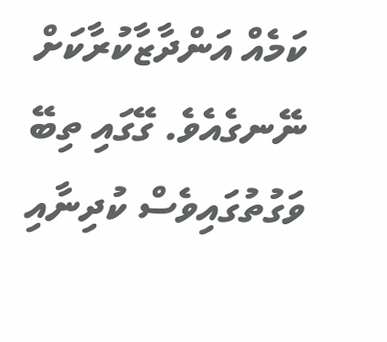ކަމެއް އަންދާޒާކުރާކަށް ނޭނގެއެވެ. ގޭގައި ތިބޭ ވަގުތުގައިވެސް ކުދިނާއި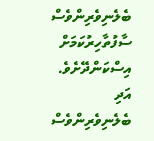ބެލެނިވެރިންވެސް ސާފުތާހިރުކަމަށް އިސްކަންދޭށެވެ. އަދި ބެލެނިވެރިންވެސް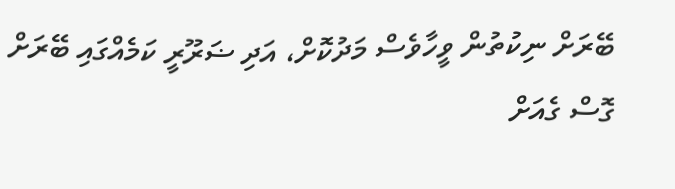ބޭރަށް ނިކުތުން ވީހާވެސް މަދުކޮށް، އަދި ޟަރޫރީ ކަމެއްގައި ބޭރަށް ގޮސް ގެއަށް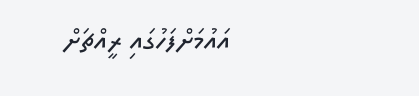އައުމަށްފަހުގައި ރީއްޗަށް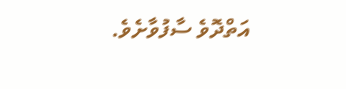އަތްދޮވެ ސާފުވާށެވެ.